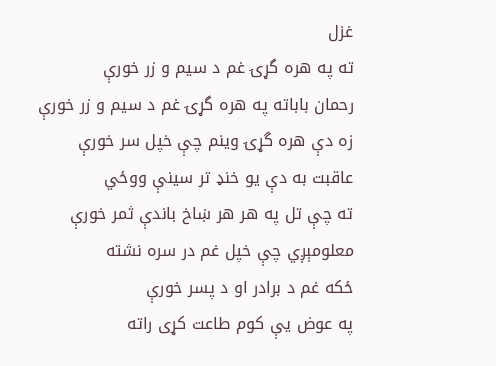غزل
ته په هره گړۍ غم د سيم و زر خورې
رحمان باباته په هره گړۍ غم د سيم و زر خورې
زه دې هره گړۍ وينم چې خپل سر خورې
عاقبت به دې يو خنډ تر سينې ووځي
ته چې تل په هر هر ښاخ باندې ثمر خورې
معلومېږي چې خپل غم در سره نشته
ځکه غم د برادر او د پسر خورې
په عوض يې کوم طاعت کړی راته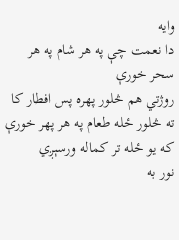وايه
دا نعمت چې په هر شام په هر سحر خورې
روژتي هم څلور پهره پس افطار کا
ته څلور ځله طعام په هر پهر خورې
که يو ځله تر کماله ورسېږي
نور به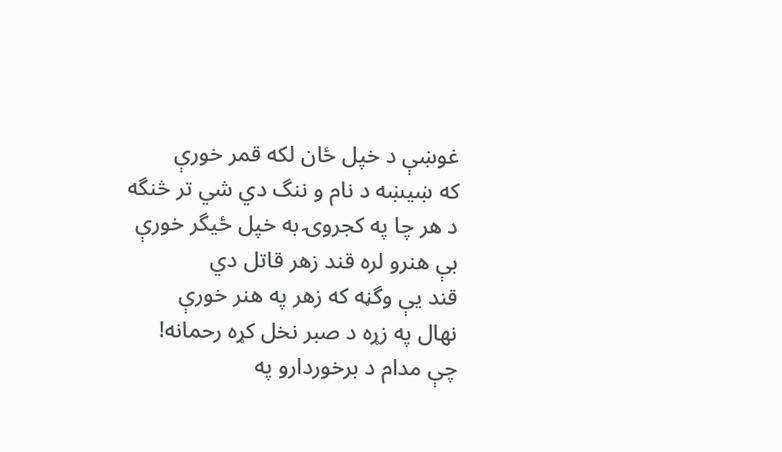غوښې د خپل ځان لکه قمر خورې
که ښيښه د نام و ننگ دي شي تر څنگه
د هر چا په کجروۍ به خپل ځيگر خورې
بې هنرو لره قند زهر قاتل دي
قند يې وگڼه که زهر په هنر خورې
نهال په زړه د صبر نخل کړه رحمانه!
چې مدام د برخوردارو په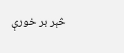څېر بر خورې